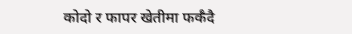कोदो र फापर खेतीमा फर्कँदै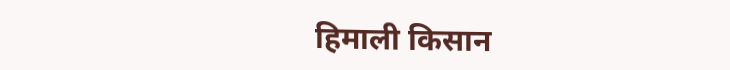हिमाली किसान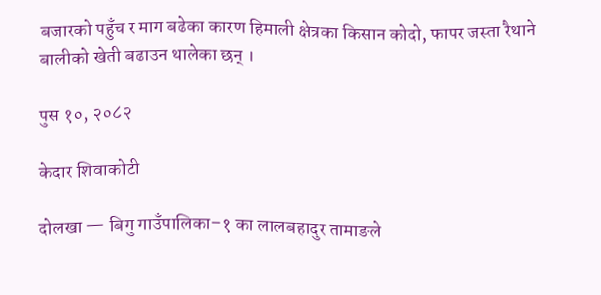बजारको पहुँच र माग बढेका कारण हिमाली क्षेत्रका किसान कोदो, फापर जस्ता रैथाने बालीको खेती बढाउन थालेका छन् ।

पुस १०, २०८२

केदार शिवाकोटी

दोलखा — बिगु गाउँपालिका–१ का लालबहादुर तामाङले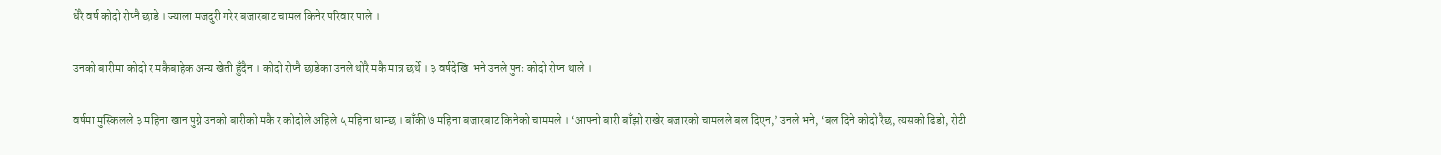धेरै वर्ष कोदो रोप्नै छाडे । ज्याला मजदुरी गरेर बजारबाट चामल किनेर परिवार पाले ।

उनको बारीमा कोदो र मकैबाहेक अन्य खेती हुँदैन । कोदो रोप्नै छाडेका उनले थोरै मकै मात्र छर्थे । ३ वर्षदेखि  भने उनले पुनः कोदो रोप्न थाले ।

वर्षमा मुस्किलले ३ महिना खान पुग्ने उनको बारीको मकै र कोदोले अहिले ५ महिना धान्छ । बाँकी ७ महिना बजारबाट किनेको चाममले । ‘आफ्नो बारी बाँझो राखेर बजारको चामलले बल दिएन,’ उनले भने, ‘बल दिने कोदो रैछ, त्यसको ढिडो, रोटी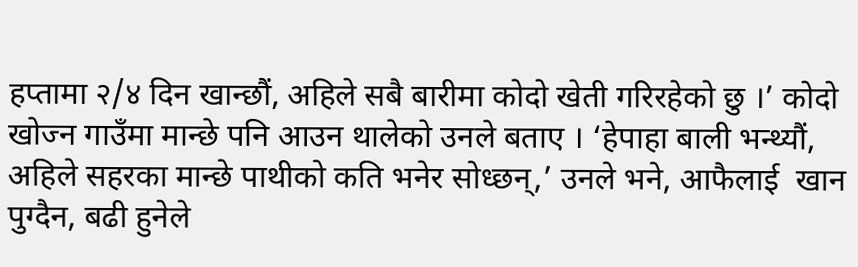हप्तामा २/४ दिन खान्छौं, अहिले सबै बारीमा कोदो खेती गरिरहेको छु ।’ कोदो खोज्न गाउँमा मान्छे पनि आउन थालेको उनले बताए । ‘हेपाहा बाली भन्थ्यौं, अहिले सहरका मान्छे पाथीको कति भनेर सोध्छन्,’ उनले भने, आफैलाई  खान पुग्दैन, बढी हुनेले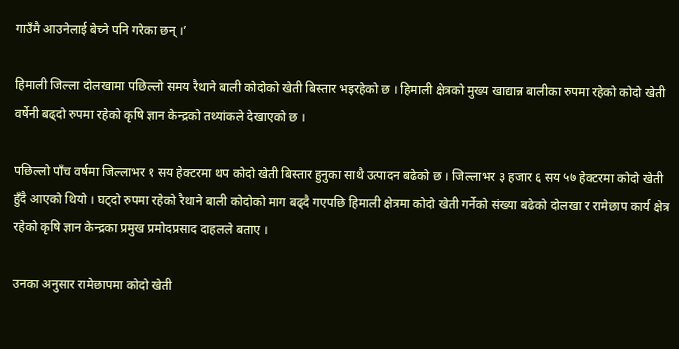गाउँमै आउनेलाई बेच्ने पनि गरेका छन् ।’

हिमाली जिल्ला दोलखामा पछिल्लो समय रैथाने बाली कोदोको खेती बिस्तार भइरहेको छ । हिमाली क्षेत्रको मुख्य खाद्यान्न बालीका रुपमा रहेको कोदो खेती वर्षेनी बढ्दो रुपमा रहेको कृषि ज्ञान केन्द्रको तथ्यांकले देखाएको छ ।

पछिल्लो पाँच वर्षमा जिल्लाभर १ सय हेक्टरमा थप कोदो खेती बिस्तार हुनुका साथै उत्पादन बढेको छ । जिल्लाभर ३ हजार ६ सय ५७ हेक्टरमा कोदो खेती हुँदै आएको थियो । घट्दो रुपमा रहेको रैथाने बाली कोदोको माग बढ्दै गएपछि हिमाली क्षेत्रमा कोदो खेती गर्नेको संख्या बढेको दोलखा र रामेछाप कार्य क्षेत्र रहेको कृषि ज्ञान केन्द्रका प्रमुख प्रमोदप्रसाद दाहलले बताए ।

उनका अनुसार रामेछापमा कोदो खेती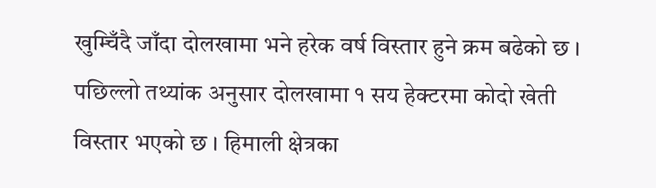खुम्चिँदै जाँदा दोलखामा भने हरेक वर्ष विस्तार हुने क्रम बढेको छ । पछिल्लो तथ्यांक अनुसार दोलखामा १ सय हेक्टरमा कोदो खेती विस्तार भएको छ । हिमाली क्षेत्रका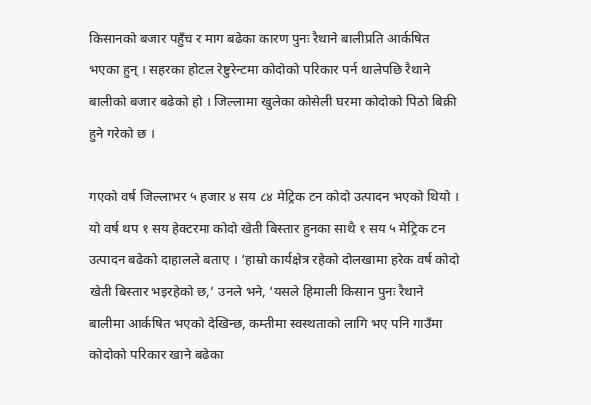किसानको बजार पहुँच र माग बढेका कारण पुनः रैथाने बालीप्रति आर्कषित भएका हुन् । सहरका होटल रेष्टुरेन्टमा कोदोको परिकार पर्न थालेपछि रैथाने बालीको बजार बढेको हो । जिल्लामा खुलेका कोसेली घरमा कोदोको पिठो बिक्री हुने गरेको छ ।

गएको वर्ष जिल्लाभर ५ हजार ४ सय ८४ मेट्रिक टन कोदो उत्पादन भएको थियो । यो वर्ष थप १ सय हेक्टरमा कोदो खेती बिस्तार हुनका साथै १ सय ५ मेट्रिक टन उत्पादन बढेको दाहालले बताए । ‘हाम्रो कार्यक्षेत्र रहेको दोलखामा हरेक वर्ष कोदो खेती बिस्तार भइरहेको छ,’ उनले भने, ‘यसले हिमाली किसान पुनः रैथाने बालीमा आर्कषित भएको देखिन्छ, कम्तीमा स्वस्थताको लागि भए पनि गाउँमा कोदोको परिकार खाने बढेका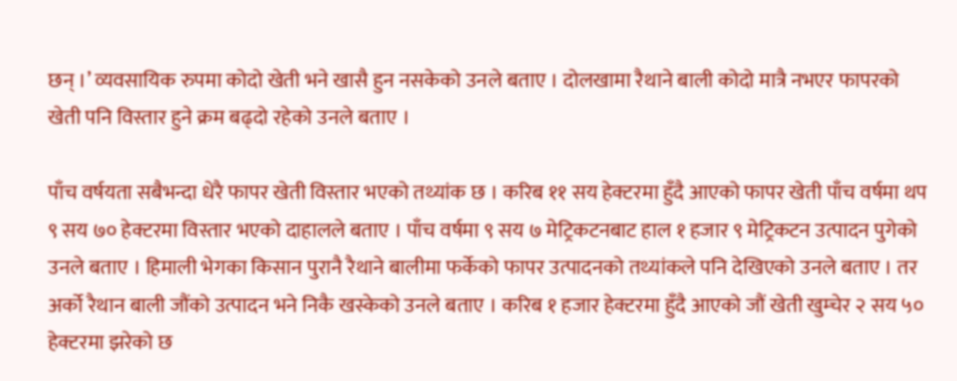छन् ।’ व्यवसायिक रुपमा कोदो खेती भने खासै हुन नसकेको उनले बताए । दोलखामा रैथाने बाली कोदो मात्रै नभएर फापरको खेती पनि विस्तार हुने क्रम बढ्दो रहेको उनले बताए ।

पाँच वर्षयता सबैभन्दा धेरै फापर खेती विस्तार भएको तथ्यांक छ । करिब ११ सय हेक्टरमा हुँदै आएको फापर खेती पाँच वर्षमा थप ९ सय ७० हेक्टरमा विस्तार भएको दाहालले बताए । पाँच वर्षमा ९ सय ७ मेट्रिकटनबाट हाल १ हजार ९ मेट्रिकटन उत्पादन पुगेको उनले बताए । हिमाली भेगका किसान पुरानै रैथाने बालीमा फर्केको फापर उत्पादनको तथ्यांकले पनि देखिएको उनले बताए । तर अर्को रैथान बाली जौंको उत्पादन भने निकै खस्केको उनले बताए । करिब १ हजार हेक्टरमा हुँदै आएको जौं खेती खुम्चेर २ सय ५० हेक्टरमा झरेको छ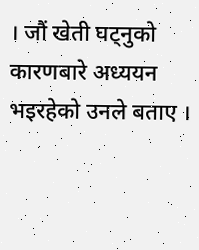। जौं खेती घट्नुको कारणबारे अध्ययन भइरहेको उनले बताए ।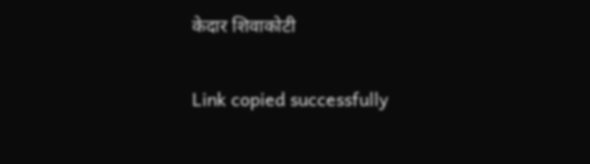केदार शिवाकोटी

Link copied successfully